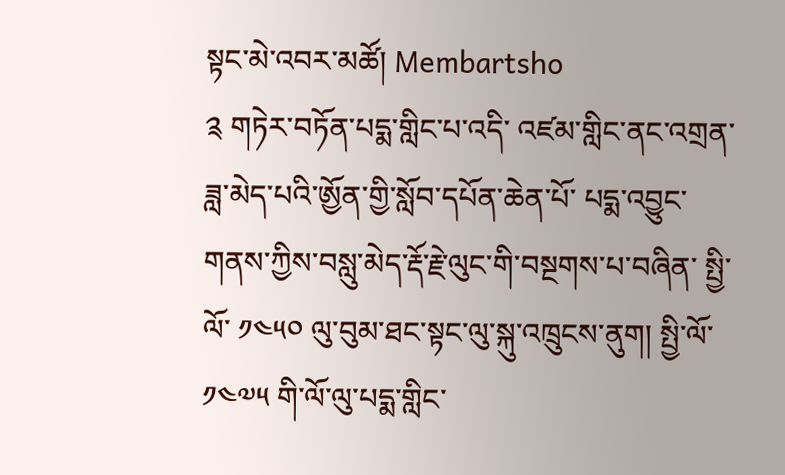སྟང་མེ་འབར་མཚོ། Membartsho
༉ གཏེར་བཏོན་པདྨ་གླིང་པ་འདི་ འཛམ་གླིང་ནང་འགྲན་ཟླ་མེད་པའི་ཨྱོན་གྱི་སློབ་དཔོན་ཆེན་པོ་ པདྨ་འབྱུང་གནས་ཀྱིས་བསླུ་མེད་རྡོ་རྗེ་ལུང་གི་བསྔགས་པ་བཞིན་ སྤྱི་ལོ་ ༡༤༥༠ ལུ་བུམ་ཐང་སྟང་ལུ་སྐུ་འཁྲུངས་ནུག། སྤྱི་ལོ་ ༡༤༧༥ གི་ལོ་ལུ་པདྨ་གླིང་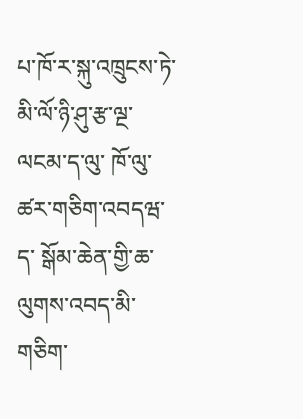པ་ཁོ་ར་སྐུ་འཁྲུངས་ཏེ་མི་ལོ་ཉི་ཤུ་རྩ་ལྔ་ལངམ་ད་ལུ་ ཁོ་ལུ་ཚར་གཅིག་འབདཝ་ད་ སྒོམ་ཆེན་གྱི་ཆ་ལུགས་འབད་མི་གཅིག་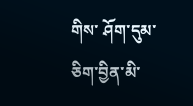གིས་ ཤོག་དུམ་ཅིག་བྱིན་མི་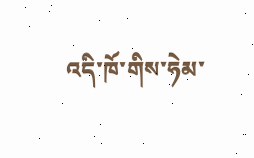འདི་ཁོ་གིས་ཧེམ་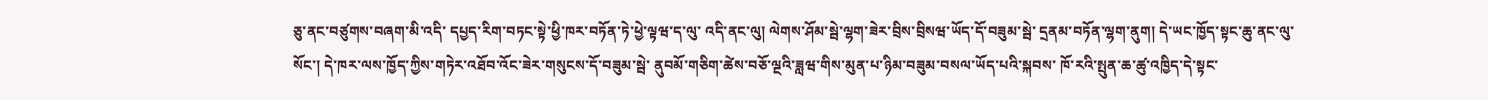ཅུ་ནང་བཙུགས་བཞག་མི་འདི་ དཔྱད་རིག་བཏང་སྟེ་ཕྱི་ཁར་བཏོན་ཏེ་ཕྱེ་ལྟཝ་ད་ལུ་ འདི་ནང་ལུ། ལེགས་ཤོམ་སྦེ་ལྷག་ཟེར་བྲིས་བྲིསཝ་ཡོད་དོ་བཟུམ་སྦེ་ དྲནམ་བཏོན་ལྷག་ནུག། དེ་ཡང་ཁྱོད་སྟང་ཆུ་ནང་ལུ་སོང་། དེ་ཁར་ལས་ཁྱོད་ཀྱིས་གཏེར་འཐོབ་འོང་ཟེར་གསུངས་དོ་བཟུམ་སྦེ་ ནུབམོ་གཅིག་ཚེས་བཅོ་ལྔའི་ཟླཝ་གིས་མུན་པ་ཉིམ་བཟུམ་བསལ་ཡོད་པའི་སྐབས་ ཁོ་རའི་སྤུན་ཆ་ཚུ་འཁྱིད་དེ་སྟང་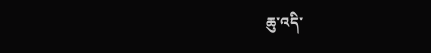ཆུ་འདི་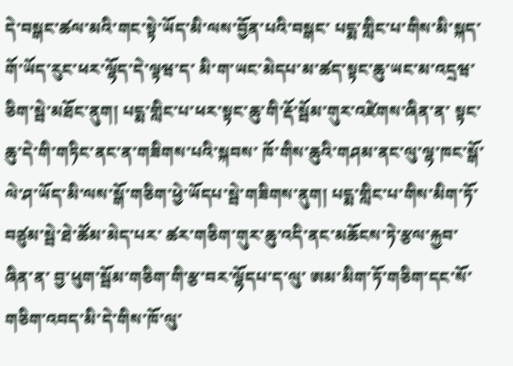དེ་བསྒང་ཚལ་མའི་གང་སྟེ་ཡོད་མི་ལས་བྱོན་པའི་བསྒང་ པདྨ་གླིང་པ་གིས་མི་སྐད་གོ་ཡོད་རུང་ཕར་ལྷོད་དེ་ལྟཝ་ད་ མི་ག་ཡང་མེདཔ་མ་ཚད་སྟང་ཆུ་ཡང་མ་འདྲཝ་ཅིག་སྦེ་མཐོང་ནུག། པདྨ་གླིང་པ་ཕར་སྟང་ཆུ་གི་རྡོ་སྦོམ་གུར་འཛེགས་ཞིན་ན་ སྟང་ཆུ་དེ་གི་གཏིང་ནང་ན་གཟིགས་པའི་སྐབས་ ཁོ་གིས་ཆུའི་གཤམ་ནང་ལུ་ལྷ་ཁང་སྒོ་ལེ་ཤ་ཡོད་མི་ལས་སྒོ་གཅིག་ཕྱེ་ཡོདཔ་སྦེ་གཟིགས་ནུག། པདྨ་གླིང་པ་གིས་མིག་ཏོ་བཙུམ་སྦེ་ཐེ་ཚོམ་མེད་པར་ ཚར་གཅིག་གུར་ཆུ་འདི་ནང་མཆོངས་ཏེ་རྩལ་རྐྱབ་ཞིན་ན་ བྱ་ཕུག་སྦོམ་གཅིག་གི་རྩ་བར་ལྷོདཔ་ད་ལུ་ ཨམ་མིག་ཏོ་གཅིག་དང་སོ་གཅིག་འབད་མི་དེ་གིས་ཁོ་ལུ་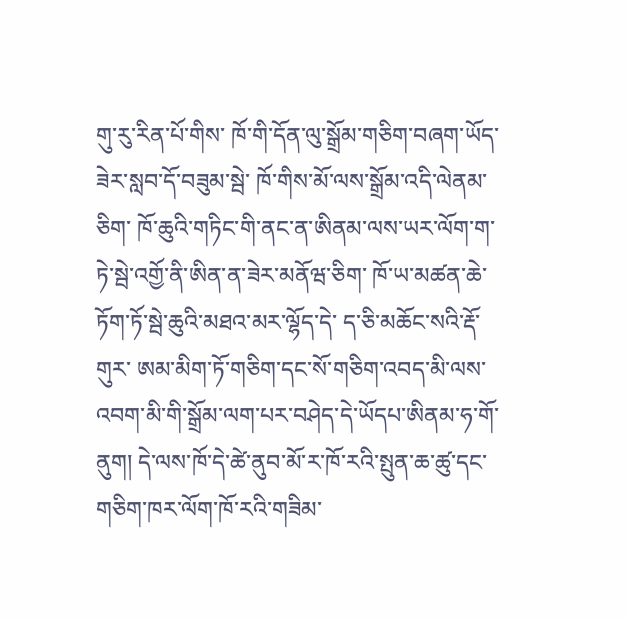གུ་རུ་རིན་པོ་གིས་ ཁོ་གི་དོན་ལུ་སྒྲོམ་གཅིག་བཞག་ཡོད་ཟེར་སླབ་དོ་བཟུམ་སྦེ་ ཁོ་གིས་མོ་ལས་སྒྲོམ་འདི་ལེནམ་ཅིག་ ཁོ་ཆུའི་གཏིང་གི་ནང་ན་ཨིནམ་ལས་ཡར་ལོག་ག་ཏེ་སྦེ་འགྱོ་ནི་ཨིན་ན་ཟེར་མནོཝ་ཅིག་ ཁོ་ཡ་མཚན་ཆེ་ཏོག་ཏོ་སྦེ་ཆུའི་མཐའ་མར་ལྷོད་དེ་ ད་ཅི་མཆོང་སའི་རྡོ་གུར་ ཨམ་མིག་ཏོ་གཅིག་དང་སོ་གཅིག་འབད་མི་ལས་འབག་མི་གི་སྒྲོམ་ལག་པར་བཤེད་དེ་ཡོདཔ་ཨིནམ་ཧ་གོ་ནུག། དེ་ལས་ཁོ་དེ་ཚེ་ནུབ་མོ་ར་ཁོ་རའི་སྤུན་ཆ་ཚུ་དང་གཅིག་ཁར་ལོག་ཁོ་རའི་གཟིམ་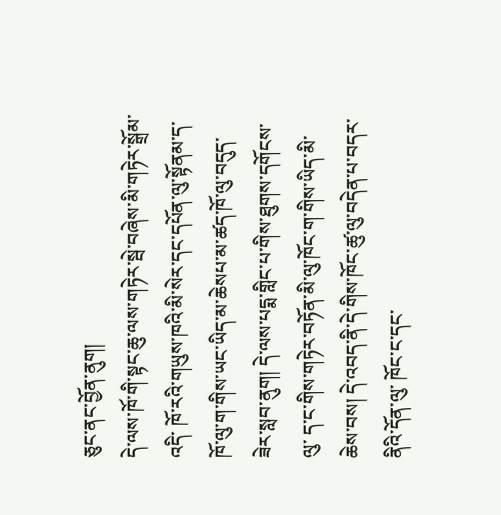ཅུང་ནང་བྱོན་ནུག།
དེ་ལས་ཁོ་གི་སྟང་ཆུ་ལས་གཏེར་སྦེ་བཞེས་མི་གཏེར་སྒྲོམ་འདི་ ཁོ་རའི་གཡུས་ཁའི་མི་སེར་དང་དཔོན་ལུ་སྟོནམ་ད་ ཁོ་ལུ་ག་གིས་ཡང་ཡིད་མ་ཆེསཔ་མ་ཚད་ཁོ་ལུ་བདུད་ཟེར་སླབ་ནུག། དེ་ལས་པདྨ་གླིང་པ་གིས་ཐུགས་དགོངས་ལུ་ ད་ང་གིས་གཏེར་བཏོན་མི་ལུ་ཁོང་ག་གིས་ཡིད་མི་ཆེས་བས། དེ་འབད་ནི་དེ་གིས་ཁོང་ཚུ་ལུ་བདེན་པ་བདར་ནིའི་དོན་ལུ་ ཁོང་ང་དང་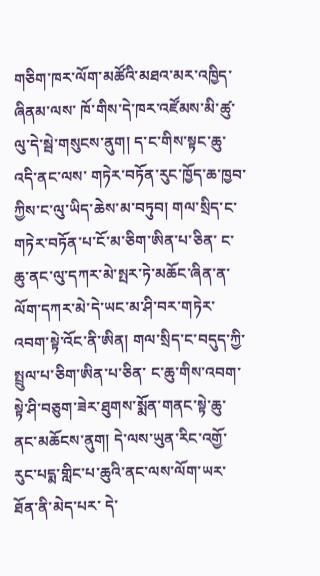གཅིག་ཁར་ལོག་མཚོའི་མཐའ་མར་འཁྱིད་ཞིནམ་ལས་ ཁོ་གིས་དེ་ཁར་འཛོམས་མི་ཚུ་ལུ་དེ་སྦེ་གསུངས་ནུག། ད་ང་གིས་སྟང་ཆུ་འདི་ནང་ལས་ གཏེར་བཏོན་རུང་ཁྱོད་ཆ་ཁྱབ་ཀྱིས་ང་ལུ་ཡིད་ཆེས་མ་བཏུབ། གལ་སྲིད་ང་གཏེར་བཏོན་པ་ངོ་མ་ཅིག་ཨིན་པ་ཅིན་ ང་ཆུ་ནང་ལུ་དཀར་མེ་སྤར་ཏེ་མཆོང་ཞིན་ན་ལོག་དཀར་མེ་དེ་ཡང་མ་ཤི་བར་གཏེར་འབག་སྟེ་འོང་ནི་ཨིན། གལ་སྲིད་ང་བདུད་ཀྱི་སྤྲུལ་པ་ཅིག་ཨིན་པ་ཅིན་ ང་ཆུ་གིས་འབག་སྟེ་ཤི་བཅུག་ཟེར་ཐུགས་སྨོན་གནང་སྟེ་ཆུ་ནང་མཆོངས་ནུག། དེ་ལས་ཡུན་རིང་འགྱོ་རུང་པདྨ་གླིང་པ་ཆུའི་ནང་ལས་ལོག་ཡར་ཐོན་ནི་མེད་པར་ དེ་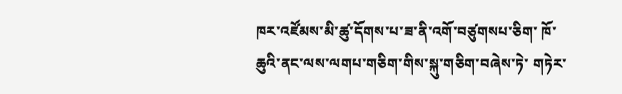ཁར་འཛོམས་མི་ཚུ་དོགས་པ་ཟ་ནི་འགོ་བཙུགསཔ་ཅིག་ ཁོ་ཆུའི་ནང་ལས་ལགཔ་གཅིག་གིས་སྐུ་གཅིག་བཞེས་ཏེ་ གཏེར་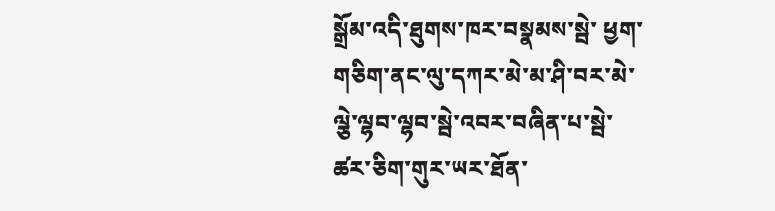སྒྲོམ་འདི་ཐུགས་ཁར་བསྣམས་སྦེ་ ཕྱག་གཅིག་ནང་ལུ་དཀར་མེ་མ་ཤི་བར་མེ་ལྕེ་ལྷབ་ལྷབ་སྦེ་འབར་བཞིན་པ་སྦེ་ ཚར་ཅིག་གུར་ཡར་ཐོན་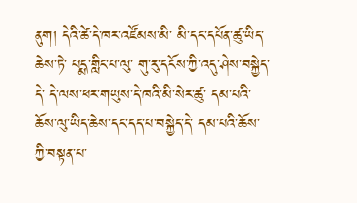ནུག། དེའི་ཚེ་དེ་ཁར་འཛོམས་མི་ མི་དང་དཔོན་ཚུ་ཡིད་ཆེས་ཏེ་ པདྨ་གླིང་པ་ལུ་ གུ་རུ་དངོས་ཀྱི་འདུ་ཤེས་བསྐྱེད་དེ་ དེ་ལས་ཕར་གཡུས་དེ་ཁའི་མི་སེར་ཚུ་ དམ་པའི་ཆོས་ལུ་ཡིད་ཆེས་དང་དད་པ་བསྐྱེད་དེ་ དམ་པའི་ཆོས་ཀྱི་བསྟན་པ་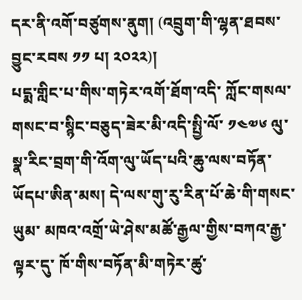དར་ནི་འགོ་བཙུགས་ནུག། (འབྲུག་གི་ལྷན་ཐབས་བྱུང་རབས ༡༡ པ། ༢༠༢༢)།
པདྨ་གླིང་པ་གིས་གཏེར་འགོ་ཐོག་འདི་ ཀློང་གསལ་གསང་བ་སྙིང་བཅུད་ཟེར་མི་འདི་སྤྱི་ལོ་ ༡༤༧༦ ལུ་སྣ་རིང་བྲག་གི་འོག་ལུ་ཡོད་པའི་ཆུ་ལས་བཏོན་ཡོདཔ་ཨིན་མས། དེ་ལས་གུ་རུ་རིན་པོ་ཆེ་གི་གསང་ཡུམ་ མཁའ་འགྲོ་ཡེ་ཤེས་མཚོ་རྒྱལ་གྱིས་བཀའ་རྒྱ་ལྟར་དུ་ ཁོ་གིས་བཏོན་མི་གཏེར་ཚུ་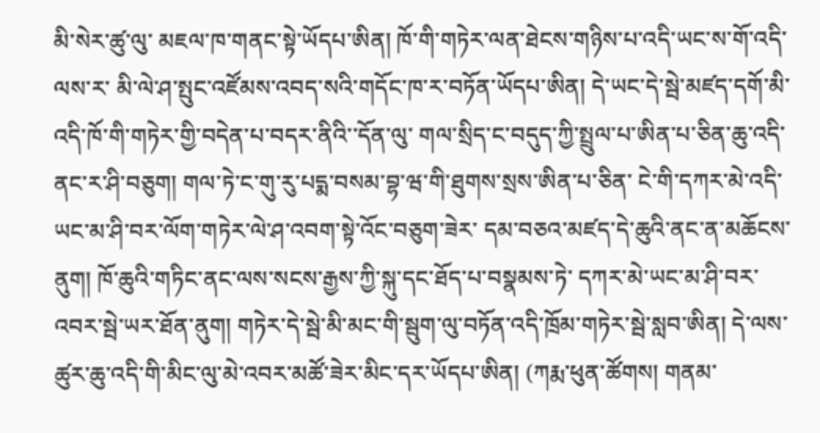མི་སེར་ཚུ་ལུ་ མཇལ་ཁ་གནང་སྟེ་ཡོདཔ་ཨིན། ཁོ་གི་གཏེར་ལན་ཐེངས་གཉིས་པ་འདི་ཡང་ས་གོ་འདི་ལས་ར་ མི་ལེ་ཤ་སྤུང་འཛོམས་འབད་སའི་གདོང་ཁ་ར་བཏོན་ཡོདཔ་ཨིན། དེ་ཡང་དེ་སྦེ་མཛད་དགོ་མི་འདི་ཁོ་གི་གཏེར་གྱི་བདེན་པ་བདར་ནིའི་་དོན་ལུ་ གལ་སྲིད་ང་བདུད་ཀྱི་སྤྲུལ་པ་ཨིན་པ་ཅིན་ཆུ་འདི་ནང་ར་ཤི་བཅུག། གལ་ཏེ་ང་གུ་རུ་པདྨ་བསམ་བྷ་ཝ་གི་ཐུགས་སྲས་ཨིན་པ་ཅིན་ ངེ་གི་དཀར་མེ་འདི་ཡང་མ་ཤི་བར་ལོག་གཏེར་ལེ་ཤ་འབག་སྟེ་འོང་བཅུག་ཟེར་ དམ་བཅའ་མཛད་དེ་ཆུའི་ནང་ན་མཆོངས་ནུག། ཁོ་ཆུའི་གཏིང་ནང་ལས་སངས་རྒྱས་ཀྱི་སྐུ་དང་ཐོད་པ་བསྣམས་ཏེ་ དཀར་མེ་ཡང་མ་ཤི་བར་འབར་སྦེ་ཡར་ཐོན་ནུག། གཏེར་དེ་སྦེ་མི་མང་གི་སྦུག་ལུ་བཏོན་འདི་ཁྲོམ་གཏེར་སྦེ་སླབ་ཨིན། དེ་ལས་ཚུར་ཆུ་འདི་གི་མིང་ལུ་མེ་འབར་མཚོ་ཟེར་མིང་དར་ཡོདཔ་ཨིན། (ཀརྨ་ཕུན་ཚོགས། གནམ་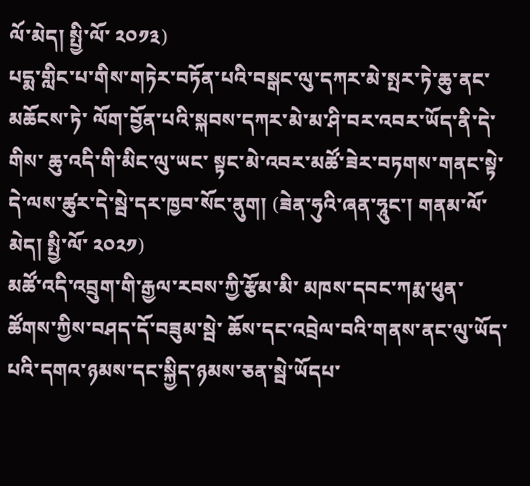ལོ་མེད། སྤྱི་ལོ་ ༢༠༡༣)
པདྨ་གླིང་པ་གིས་གཏེར་བཏོན་པའི་བསྒང་ལུ་དཀར་མེ་སྤར་ཏེ་ཆུ་ནང་མཆོངས་ཏེ་ ལོག་བྱོན་པའི་སྐབས་དཀར་མེ་མ་ཤི་བར་འབར་ཡོད་ནི་དེ་གིས་ ཆུ་འདི་གི་མིང་ལུ་ཡང་ སྟང་མེ་འབར་མཚོ་ཟེར་བཏགས་གནང་སྟེ་ དེ་ལས་ཚུར་དེ་སྦེ་དར་ཁྱབ་སོང་ནུག། (ཟེན་ཧུའི་ཞན་ཧཱུང་། གནམ་ལོ་མེད། སྤྱི་ལོ་ ༢༠༢༡)
མཚོ་འདི་འབྲུག་གི་རྒྱལ་རབས་ཀྱི་རྩོམ་མི་ མཁས་དབང་ཀརྨ་ཕུན་ཚོགས་ཀྱིས་བཤད་དོ་བཟུམ་སྦེ་ ཆོས་དང་འབྲེལ་བའི་གནས་ནང་ལུ་ཡོད་པའི་དགའ་ཉམས་དང་སྐྱིད་ཉམས་ཅན་སྦེ་ཡོདཔ་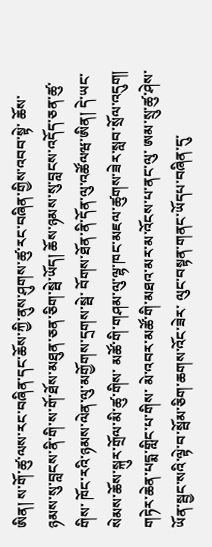ཨིན། ས་གོ་ཚུ་ལས་རང་བཞིན་དང་ཆོས་ཀྱི་ནུས་ཤུགས་ཚུ་རང་བཞིན་གྱིས་འབབ་སྟེ་ ཆོས་ཉམས་སུ་བླངས་ནི་གི་ས་གོ་ཐོས་མཐུན་ཅན་ཅིག་སྦེ་ཡོད། ཆོས་ཉམས་སུ་བླངས་འདོད་ཅན་ཚུ་གིས་ ཁོང་རའི་ཉམས་ལེན་ལུ་མགྱོགས་དྲགས་སྦེ་ བོགས་ཐོན་ནི་དོན་ལུ་འཚོལཝ་ཨིན། དེ་ཡང་སེམས་ཆོས་སྐུར་གྲོལ་མི་ཚུ་གིས་ མཚོ་གི་གཤམ་ལུ་ལྷ་ཁང་མཇལ་ཚུགས་ཟེར་སླབ་སྲོལ་འདུག། གཏེར་ཆེན་པདྨ་གླིང་པ་གིས་ མེ་འབར་མཚོ་གི་མཐའ་མར་མ་འོངས་པ་ནང་ལུ་ ཨམ་སྲུ་ཚུ་ཤེས་ཡོན་སྦྱང་སའི་ལྟེ་བ་སྦོམ་ཅིག་ཆགས་འོང་ཟེར་ ལུང་བསྟན་གནང་ཡོདཔ་བཞིན་དུ་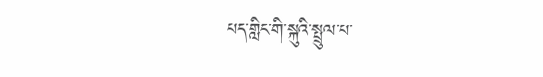པད་གླིང་གི་སྐུའི་སྤྲུལ་པ་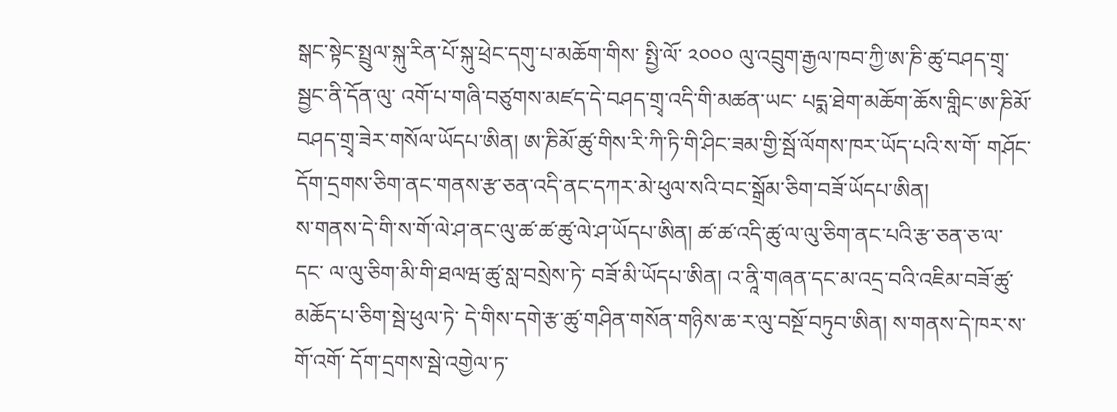སྒང་སྟེང་སྤྲུལ་སྐུ་རིན་པོ་སྐུ་ཕྲེང་དགུ་པ་མཆོག་གིས་ སྤྱི་ལོ་ ༢༠༠༠ ལུ་འབྲུག་རྒྱལ་ཁབ་ཀྱི་ཨ་ཎི་ཚུ་བཤད་གྲྭ་སྦྱང་ནི་དོན་ལུ་ འགོ་པ་གཞི་བཙུགས་མཛད་དེ་བཤད་གྲྭ་འདི་གི་མཚན་ཡང་ པདྨ་ཐེག་མཆོག་ཆོས་གླིང་ཨ་ཎིམོ་བཤད་གྲྭ་ཟེར་གསོལ་ཡོདཔ་ཨིན། ཨ་ཎིམོ་ཚུ་གིས་རི་ཀི་ཏི་གི་ཤིང་ཟམ་གྱི་སྦོ་ལོགས་ཁར་ཡོད་པའི་ས་གོ་ གཤོང་དོག་དྲགས་ཅིག་ནང་གནས་རྩ་ཅན་འདི་ནང་དཀར་མེ་ཕུལ་སའི་བང་སྒྲོམ་ཅིག་བཟོ་ཡོདཔ་ཨིན།
ས་གནས་དེ་གི་ས་གོ་ལེ་ཤ་ནང་ལུ་ཚ་ཚ་ཚུ་ལེ་ཤ་ཡོདཔ་ཨིན། ཚ་ཚ་འདི་ཚུ་ལ་ལུ་ཅིག་ནང་པའི་རྩ་ཅན་ཅ་ལ་དང་ ལ་ལུ་ཅིག་མི་གི་ཐལཝ་ཚུ་སླ་བསྲེས་ཏེ་ བཟོ་མི་ཡོདཔ་ཨིན། འ་ནཱི་གཞན་དང་མ་འདྲ་བའི་འཇིམ་བཟོ་ཚུ་ མཆོད་པ་ཅིག་སྦེ་ཕུལ་ཏེ་ དེ་གིས་དགེ་རྩ་ཚུ་གཤིན་གསོན་གཉིས་ཆ་ར་ལུ་བསྔོ་བཏུབ་ཨིན། ས་གནས་དེ་ཁར་ས་གོ་འགོ་ དོག་དྲགས་སྦེ་འགྱེལ་ཏ་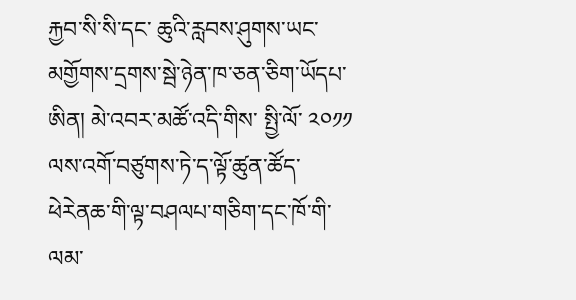རྐྱབ་སི་སི་དང་ ཆུའི་རླབས་ཤུགས་ཡང་མགྱོགས་དྲགས་སྦེ་ཉེན་ཁ་ཅན་ཅིག་ཡོདཔ་ཨིན། མེ་འབར་མཚོ་འདི་གིས་ སྤྱི་ལོ་ ༢༠༡༡ ལས་འགོ་བཙུགས་ཏེ་ད་ལྟོ་ཚུན་ཚོད་ ཕེརེནཆ་གི་ལྟ་བཤལཔ་གཅིག་དང་ཁོ་གི་ལམ་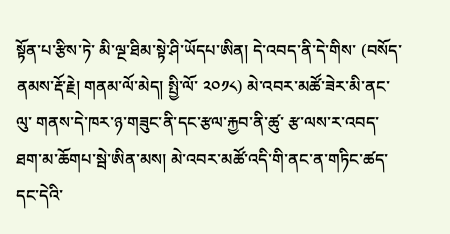སྟོན་པ་རྩིས་ཏེ་ མི་ལྔ་ཐིམ་སྟེ་ཤི་ཡོདཔ་ཨིན། དེ་འབད་ནི་དེ་གིས་ (བསོད་ནམས་རྡོ་རྗེ། གནམ་ལོ་མེད། སྤྱི་ལོ་ ༢༠༡༨) མེ་འབར་མཚོ་ཟེར་མི་ནང་ལུ་ གནས་དེ་ཁར་ཉ་གཟུང་ནི་དང་རྩལ་རྐྱབ་ནི་ཚུ་ རྩ་ལས་ར་འབད་ཐག་མ་ཆོགཔ་སྦེ་ཨིན་མས། མེ་འབར་མཚོ་འདི་གི་ནང་ན་གཏིང་ཚད་དང་དེའི་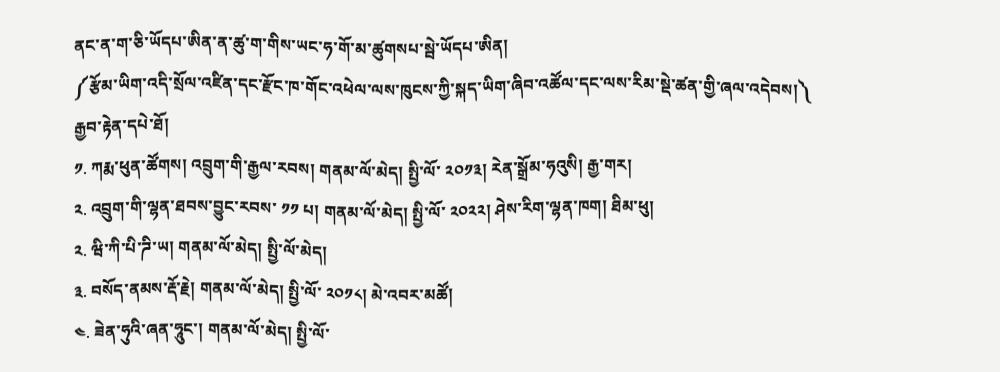ནང་ན་ག་ཅི་ཡོདཔ་ཨིན་ན་ཚུ་ག་གིས་ཡང་ཧ་གོ་མ་ཚུགསཔ་སྦེ་ཡོདཔ་ཨིན།
༼རྩོམ་ཡིག་འདི་སྲོལ་འཛིན་དང་རྫོང་ཁ་གོང་འཕེལ་ལས་ཁུངས་ཀྱི་སྐད་ཡིག་ཞིབ་འཚོལ་དང་ལས་རིམ་སྡེ་ཚན་གྱི་ཞལ་འདེབས།༽
རྒྱབ་རྟེན་དཔེ་ཐོ།
༡. ཀརྨ་ཕུན་ཚོགས། འབྲུག་གི་རྒྱལ་རབས། གནམ་ལོ་མེད། སྤྱི་ལོ་ ༢༠༡༣། རེན་སྒྲོམ་ཧའུསི། རྒྱ་གར།
༢. འབྲུག་གི་ལྷན་ཐབས་བྱུང་རབས་ ༡༡ པ། གནམ་ལོ་མེད། སྤྱི་ལོ་ ༢༠༢༢། ཤེས་རིག་ལྷན་ཁག། ཐིམ་ཕུ།
༢. ཝི་ཀི་པི་ཌི་ཡ། གནམ་ལོ་མེད། སྤྱི་ལོ་མེད།
༣. བསོད་ནམས་རྡོ་རྗེ། གནམ་ལོ་མེད། སྤྱི་ལོ་ ༢༠༡༨། མེ་འབར་མཚོ།
༤. ཟེན་ཧུའི་ཞན་ཧཱུང་། གནམ་ལོ་མེད། སྤྱི་ལོ་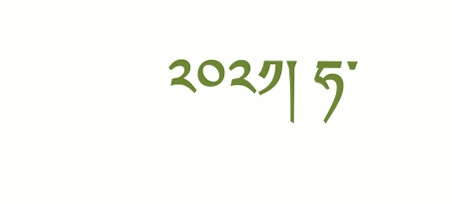༢༠༢༡། ཧ་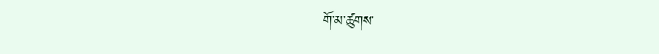གོ་མ་ཚུགས་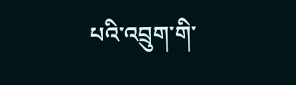པའི་འབྲུག་གི་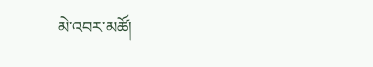མེ་འབར་མཚོ།